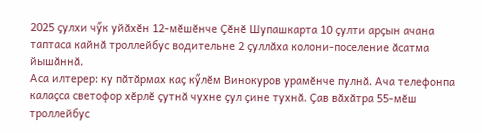2025 ҫулхи чӳк уйӑхӗн 12-мӗшӗнче Ҫӗнӗ Шупашкарта 10 ҫулти арҫын ачана таптаса кайнӑ троллейбус водительне 2 ҫуллӑха колони-поселение ӑсатма йышӑннӑ.
Аса илтерер: ку пӑтӑрмах каҫ кӳлӗм Винокуров урамӗнче пулнӑ. Ача телефонпа калаҫса светофор хӗрлӗ ҫутнӑ чухне ҫул ҫине тухнӑ. Ҫав вӑхӑтра 55-мӗш троллейбус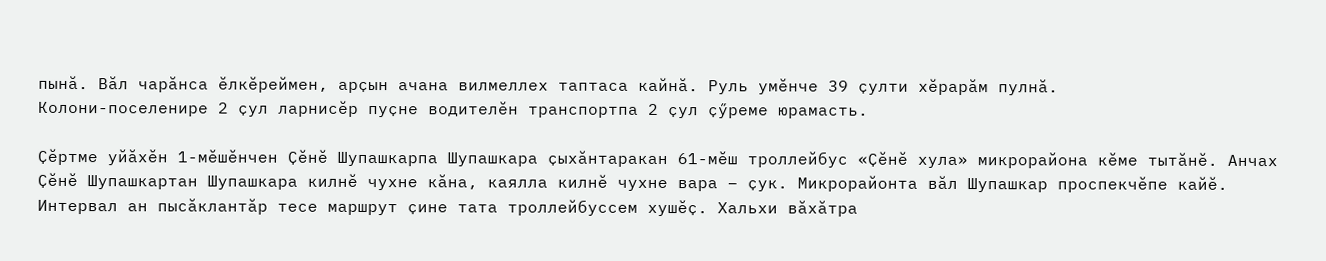пынӑ. Вӑл чарӑнса ӗлкӗреймен, арҫын ачана вилмеллех таптаса кайнӑ. Руль умӗнче 39 ҫулти хӗрарӑм пулнӑ.
Колони-поселенире 2 ҫул ларнисӗр пуҫне водителӗн транспортпа 2 ҫул ҫӳреме юрамасть.

Ҫӗртме уйӑхӗн 1-мӗшӗнчен Ҫӗнӗ Шупашкарпа Шупашкара ҫыхӑнтаракан 61-мӗш троллейбус «Ҫӗнӗ хула» микрорайона кӗме тытӑнӗ. Анчах Ҫӗнӗ Шупашкартан Шупашкара килнӗ чухне кӑна, каялла килнӗ чухне вара – ҫук. Микрорайонта вӑл Шупашкар проспекчӗпе кайӗ.
Интервал ан пысӑклантӑр тесе маршрут ҫине тата троллейбуссем хушӗҫ. Хальхи вӑхӑтра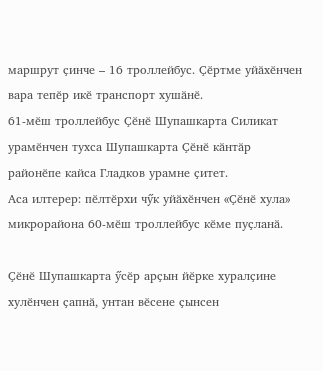маршрут ҫинче – 16 троллейбус. Ҫӗртме уйӑхӗнчен вара тепӗр икӗ транспорт хушӑнӗ.
61-мӗш троллейбус Ҫӗнӗ Шупашкарта Силикат урамӗнчен тухса Шупашкарта Ҫӗнӗ кӑнтӑр районӗпе кайса Гладков урамне ҫитет.
Аса илтерер: пӗлтӗрхи чӳк уйӑхӗнчен «Ҫӗнӗ хула» микрорайона 60-мӗш троллейбус кӗме пуҫланӑ.

Ҫӗнӗ Шупашкарта ӳсӗр арҫын йӗрке хуралҫине хулӗнчен ҫапнӑ, унтан вӗсене ҫынсен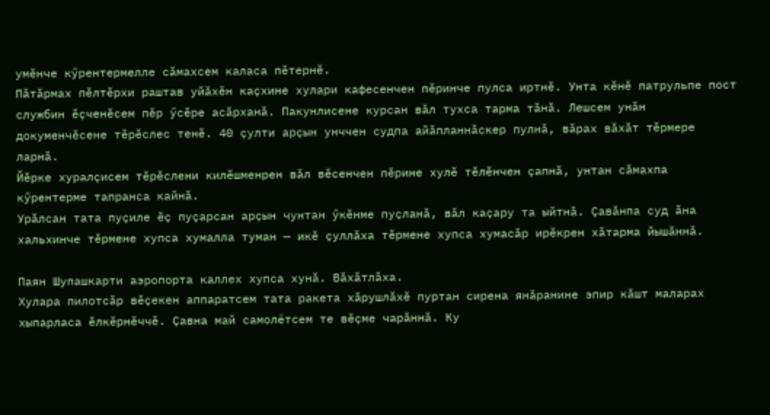умӗнче кӳрентермелле сӑмахсем каласа пӗтернӗ.
Пӑтӑрмах пӗлтӗрхи раштав уйӑхӗн каҫхине хулари кафесенчен пӗринче пулса иртнӗ. Унта кӗнӗ патрульпе пост службин ӗҫченӗсем пӗр ӳсӗре асӑрханӑ. Пакунлисене курсан вӑл тухса тарма тӑнӑ. Лешсем унӑн докуменчӗсене тӗрӗслес тенӗ. 40 ҫулти арҫын унччен судпа айӑпланнӑскер пулнӑ, вӑрах вӑхӑт тӗрмере ларнӑ.
Йӗрке хуралҫисем тӗрӗслени килӗшменрен вӑл вӗсенчен пӗрине хулӗ тӗлӗнчен ҫапнӑ, унтан сӑмахпа кӳрентерме тапранса кайнӑ.
Урӑлсан тата пуҫиле ӗҫ пуҫарсан арҫын чунтан ӳкӗнме пуҫланӑ, вӑл каҫару та ыйтнӑ. Ҫавӑнпа суд ӑна хальхинче тӗрмене хупса хумалла туман — икӗ ҫуллӑха тӗрмене хупса хумасӑр ирӗкрен хӑтарма йышӑннӑ.

Паян Шупашкарти аэропорта каллех хупса хунӑ. Вӑхӑтлӑха.
Хулара пилотсӑр вӗҫекен аппаратсем тата ракета хӑрушлӑхӗ пуртан сирена янӑранине эпир кӑшт маларах хыпарласа ӗлкӗрнӗччӗ. Ҫавна май самолётсем те вӗҫме чарӑннӑ. Ку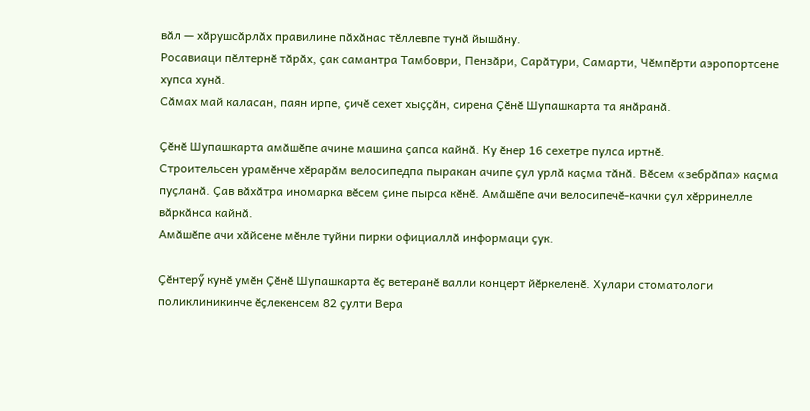вӑл — хӑрушсӑрлӑх правилине пӑхӑнас тӗллевпе тунӑ йышӑну.
Росавиаци пӗлтернӗ тӑрӑх, ҫак самантра Тамбоври, Пензӑри, Сарӑтури, Самарти, Чӗмпӗрти аэропортсене хупса хунӑ.
Сӑмах май каласан, паян ирпе, ҫичӗ сехет хыҫҫӑн, сирена Ҫӗнӗ Шупашкарта та янӑранӑ.

Ҫӗнӗ Шупашкарта амӑшӗпе ачине машина ҫапса кайнӑ. Ку ӗнер 16 сехетре пулса иртнӗ.
Строительсен урамӗнче хӗрарӑм велосипедпа пыракан ачипе ҫул урлӑ каҫма тӑнӑ. Вӗсем «зебрӑпа» каҫма пуҫланӑ. Ҫав вӑхӑтра иномарка вӗсем ҫине пырса кӗнӗ. Амӑшӗпе ачи велосипечӗ-качки ҫул хӗрринелле вӑркӑнса кайнӑ.
Амӑшӗпе ачи хӑйсене мӗнле туйни пирки официаллӑ информаци ҫук.

Ҫӗнтерӳ кунӗ умӗн Ҫӗнӗ Шупашкарта ӗҫ ветеранӗ валли концерт йӗркеленӗ. Хулари стоматологи поликлиникинче ӗҫлекенсем 82 ҫулти Вера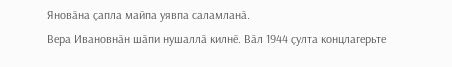Яновӑна ҫапла майпа уявпа саламланӑ.
Вера Ивановнӑн шӑпи нушаллӑ килнӗ. Вӑл 1944 ҫулта концлагерьте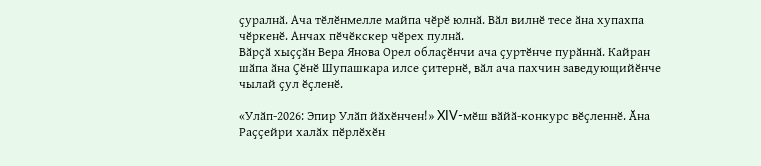ҫуралнӑ. Ача тӗлӗнмелле майпа чӗрӗ юлнӑ. Вӑл вилнӗ тесе ӑна хупахпа чӗркенӗ. Анчах пӗчӗкскер чӗрех пулнӑ.
Вӑрҫӑ хыҫҫӑн Вера Янова Орел облаҫӗнчи ача ҫуртӗнче пурӑннӑ. Кайран шӑпа ӑна Ҫӗнӗ Шупашкара илсе ҫитернӗ, вӑл ача пахчин заведующийӗнче чылай ҫул ӗҫленӗ.

«Улӑп-2026: Эпир Улӑп йӑхӗнчен!» XIV-мӗш вӑйӑ-конкурс вӗҫленнӗ. Ӑна Раҫҫейри халӑх пӗрлӗхӗн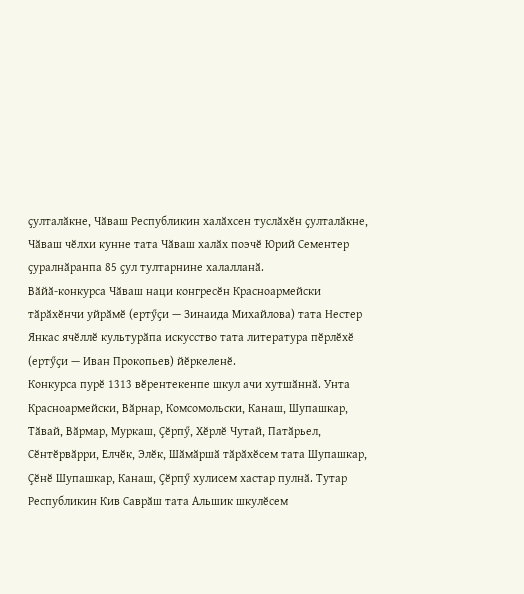ҫулталӑкне, Чӑваш Республикин халӑхсен туслӑхӗн ҫулталӑкне, Чӑваш чӗлхи кунне тата Чӑваш халӑх поэчӗ Юрий Сементер ҫуралнӑранпа 85 ҫул тултарнине халалланӑ.
Вӑйӑ-конкурса Чӑваш наци конгресӗн Красноармейски тӑрӑхӗнчи уйрӑмӗ (ертӳҫи — Зинаида Михайлова) тата Нестер Янкас ячӗллӗ культурӑпа искусство тата литература пӗрлӗхӗ (ертӳҫи — Иван Прокопьев) йӗркеленӗ.
Конкурса пурӗ 1313 вӗрентекенпе шкул ачи хутшӑннӑ. Унта Красноармейски, Вӑрнар, Комсомольски, Канаш, Шупашкар, Тӑвай, Вӑрмар, Муркаш, Ҫӗрпӳ, Хӗрлӗ Чутай, Патӑрьел, Сӗнтӗрвӑрри, Елчӗк, Элӗк, Шӑмӑршӑ тӑрӑхӗсем тата Шупашкар, Ҫӗнӗ Шупашкар, Канаш, Ҫӗрпӳ хулисем хастар пулнӑ. Тутар Республикин Кив Саврӑш тата Альшик шкулӗсем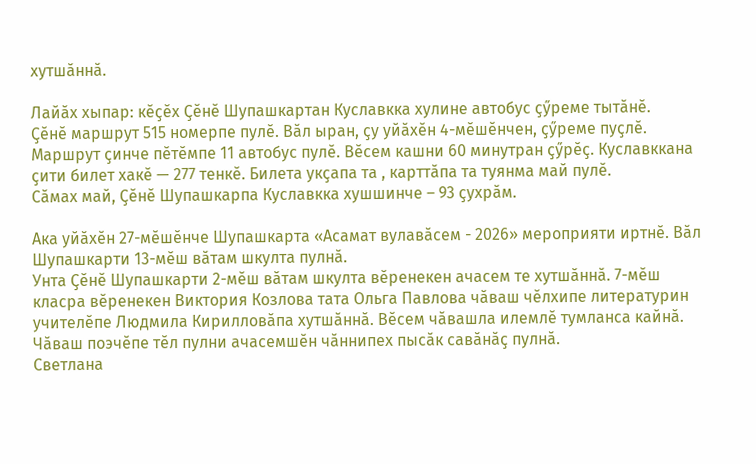хутшӑннӑ.

Лайӑх хыпар: кӗҫӗх Ҫӗнӗ Шупашкартан Куславкка хулине автобус ҫӳреме тытӑнӗ.
Ҫӗнӗ маршрут 515 номерпе пулӗ. Вӑл ыран, ҫу уйӑхӗн 4-мӗшӗнчен, ҫӳреме пуҫлӗ.
Маршрут ҫинче пӗтӗмпе 11 автобус пулӗ. Вӗсем кашни 60 минутран ҫӳрӗҫ. Куславккана ҫити билет хакӗ — 277 тенкӗ. Билета укҫапа та , карттӑпа та туянма май пулӗ.
Сӑмах май, Ҫӗнӗ Шупашкарпа Куславкка хушшинче – 93 ҫухрӑм.

Ака уйӑхӗн 27-мӗшӗнче Шупашкарта «Асамат вулавӑсем - 2026» мероприяти иртнӗ. Вӑл Шупашкарти 13-мӗш вӑтам шкулта пулнӑ.
Унта Ҫӗнӗ Шупашкарти 2-мӗш вӑтам шкулта вӗренекен ачасем те хутшӑннӑ. 7-мӗш класра вӗренекен Виктория Козлова тата Ольга Павлова чӑваш чӗлхипе литературин учителӗпе Людмила Кирилловӑпа хутшӑннӑ. Вӗсем чӑвашла илемлӗ тумланса кайнӑ. Чӑваш поэчӗпе тӗл пулни ачасемшӗн чӑннипех пысӑк савӑнӑҫ пулнӑ.
Светлана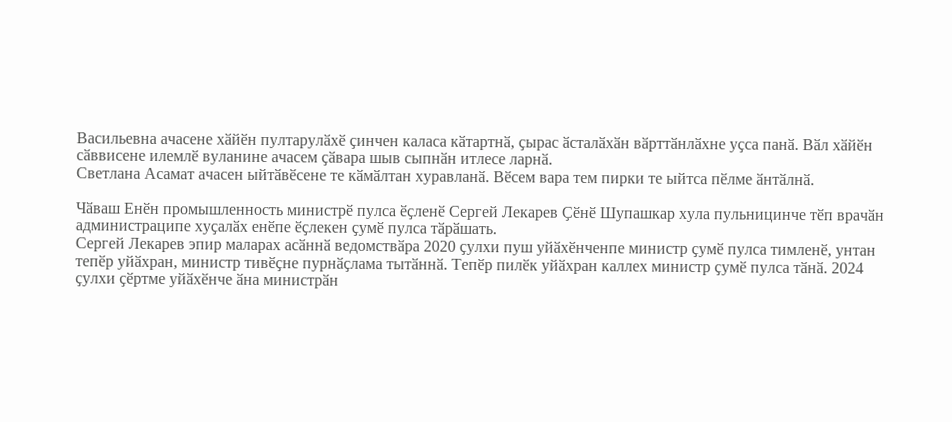Васильевна ачасене хӑйӗн пултарулӑхӗ ҫинчен каласа кӑтартнӑ, ҫырас ӑсталӑхӑн вӑрттӑнлӑхне уҫса панӑ. Вӑл хӑйӗн сӑввисене илемлӗ вуланине ачасем ҫӑвара шыв сыпнӑн итлесе ларнӑ.
Светлана Асамат ачасен ыйтӑвӗсене те кӑмӑлтан хуравланӑ. Вӗсем вара тем пирки те ыйтса пӗлме ӑнтӑлнӑ.

Чӑваш Енӗн промышленность министрӗ пулса ӗҫленӗ Сергей Лекарев Ҫӗнӗ Шупашкар хула пульницинче тӗп врачӑн администраципе хуҫалӑх енӗпе ӗҫлекен ҫумӗ пулса тӑрӑшать.
Сергей Лекарев эпир маларах асӑннӑ ведомствӑра 2020 ҫулхи пуш уйӑхӗнченпе министр ҫумӗ пулса тимленӗ, унтан тепӗр уйӑхран, министр тивӗҫне пурнӑҫлама тытӑннӑ. Тепӗр пилӗк уйӑхран каллех министр ҫумӗ пулса тӑнӑ. 2024 ҫулхи ҫӗртме уйӑхӗнче ӑна министрӑн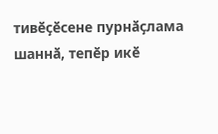тивӗҫӗсене пурнӑҫлама шаннӑ, тепӗр икӗ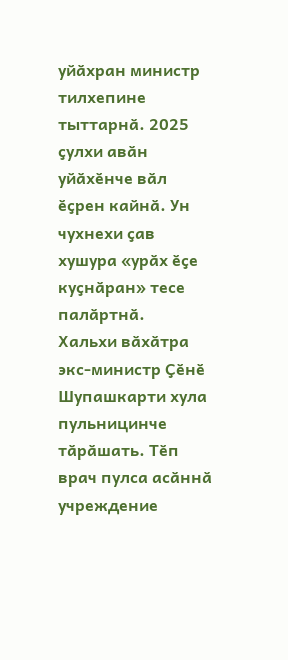уйӑхран министр тилхепине тыттарнӑ. 2025 ҫулхи авӑн уйӑхӗнче вӑл ӗҫрен кайнӑ. Ун чухнехи ҫав хушура «урӑх ӗҫе куҫнӑран» тесе палӑртнӑ.
Хальхи вӑхӑтра экс-министр Ҫӗнӗ Шупашкарти хула пульницинче тӑрӑшать. Тӗп врач пулса асӑннӑ учреждение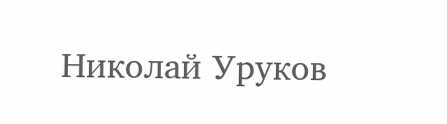Николай Уруков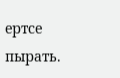ертсе пырать.